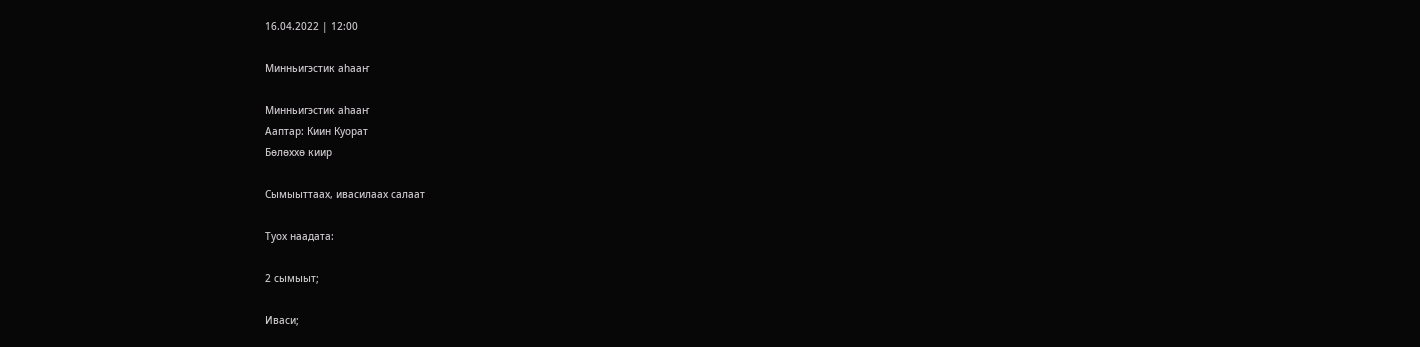16.04.2022 | 12:00

Минньигэстик аһааҥ

Минньигэстик аһааҥ
Ааптар: Киин Куорат
Бөлөххө киир

Сымыыттаах, ивасилаах салаат

Туох наадата:

2 сымыыт;

Иваси;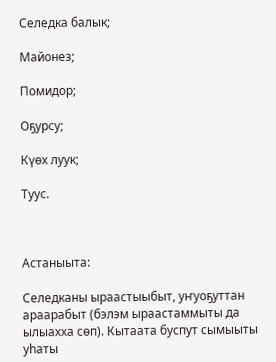Селедка балык;

Майонез;

Помидор;

Оҕурсу;

Күөх луук;

Туус.



Астаныыта:

Селедканы ыраастыыбыт, уҥуоҕуттан араарабыт (бэлэм ыраастаммыты да ылыахха сөп). Кытаата буспут сымыыты уһаты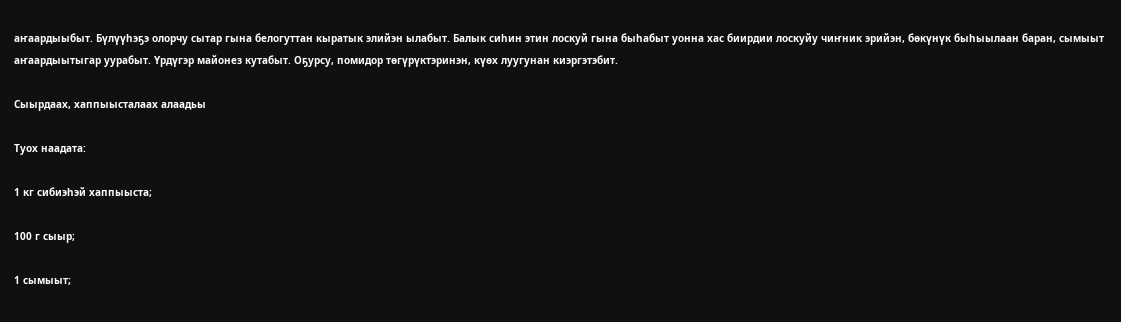аҥаардыыбыт. Бүлүүһэҕэ олорчу сытар гына белогуттан кыратык элийэн ылабыт. Балык сиһин этин лоскуй гына быһабыт уонна хас биирдии лоскуйу чиҥник эрийэн, бөкүнүк быһыылаан баран, сымыыт аҥаардыытыгар уурабыт. Үрдүгэр майонез кутабыт. Оҕурсу, помидор төгүрүктэринэн, күөх луугунан киэргэтэбит.

Сыырдаах, хаппыысталаах алаадьы

Туох наадата:

1 кг сибиэһэй хаппыыста;

100 г сыыр;

1 сымыыт;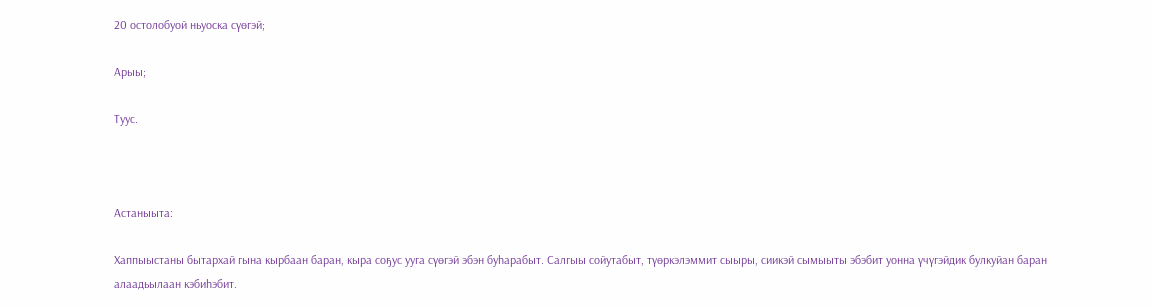20 остолобуой ньуоска сүөгэй;

Арыы;

Туус.



Астаныыта:

Хаппыыстаны бытархай гына кырбаан баран, кыра соҕус ууга сүөгэй эбэн буһарабыт. Салгыы сойутабыт, түөркэлэммит сыыры, сиикэй сымыыты эбэбит уонна үчүгэйдик булкуйан баран алаадьылаан кэбиһэбит.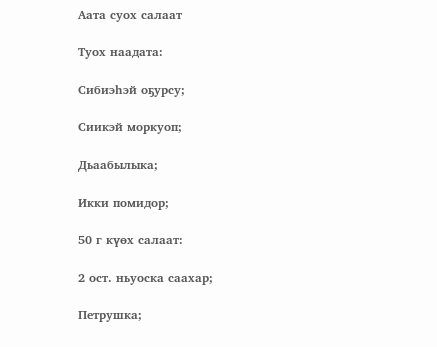Аата суох салаат

Туох наадата:

Сибиэһэй оҕурсу;

Сиикэй моркуоп;

Дьаабылыка;

Икки помидор;

50 г күөх салаат:

2 ост. ньуоска саахар;

Петрушка;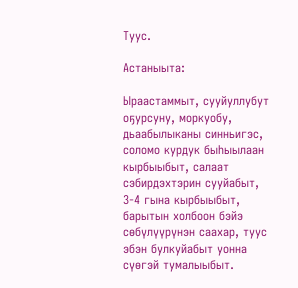Туус.

Астаныыта:

Ыраастаммыт, сууйуллубут оҕурсуну, моркуобу, дьаабылыканы синньигэс, соломо курдук быһыылаан кырбыыбыт, салаат сэбирдэхтэрин сууйабыт, 3-4 гына кырбыыбыт, барытын холбоон бэйэ сөбүлүүрүнэн саахар, туус эбэн булкуйабыт уонна сүөгэй тумалыыбыт.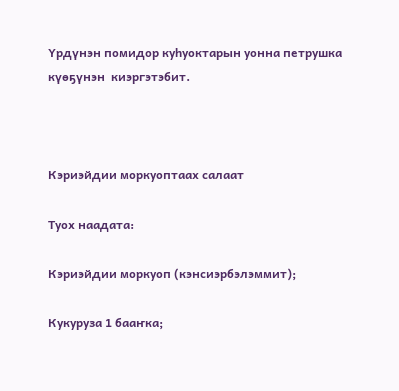Үрдүнэн помидор куһуоктарын уонна петрушка күөҕүнэн  киэргэтэбит.



Кэриэйдии моркуоптаах салаат

Туох наадата:

Кэриэйдии моркуоп (кэнсиэрбэлэммит);

Кукуруза 1 бааҥка;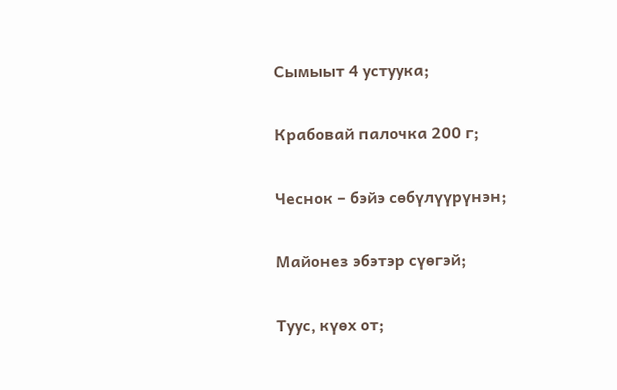Сымыыт 4 устуука;

Крабовай палочка 200 г;

Чеснок – бэйэ сөбүлүүрүнэн;

Майонез эбэтэр сүөгэй;

Туус, күөх от;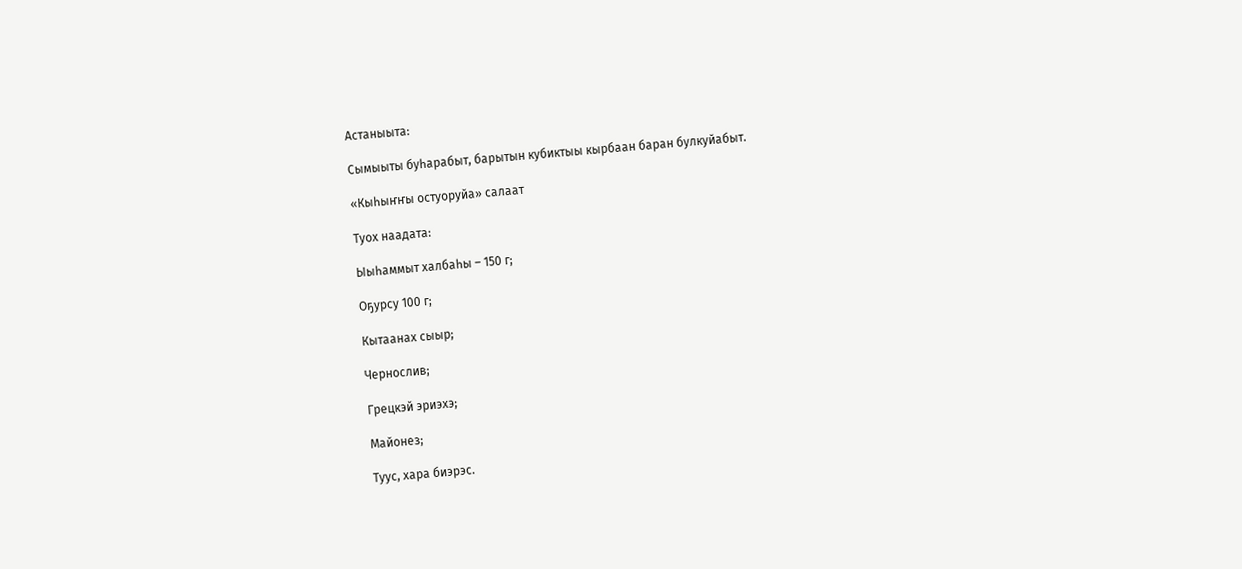Астаныыта:

Сымыыты буһарабыт, барытын кубиктыы кырбаан баран булкуйабыт.

«Кыһыҥҥы остуоруйа» салаат

Туох наадата:

Ыыһаммыт халбаһы – 150 г;

Оҕурсу 100 г;

Кытаанах сыыр;

Чернослив;

Грецкэй эриэхэ;

Майонез;

Туус, хара биэрэс.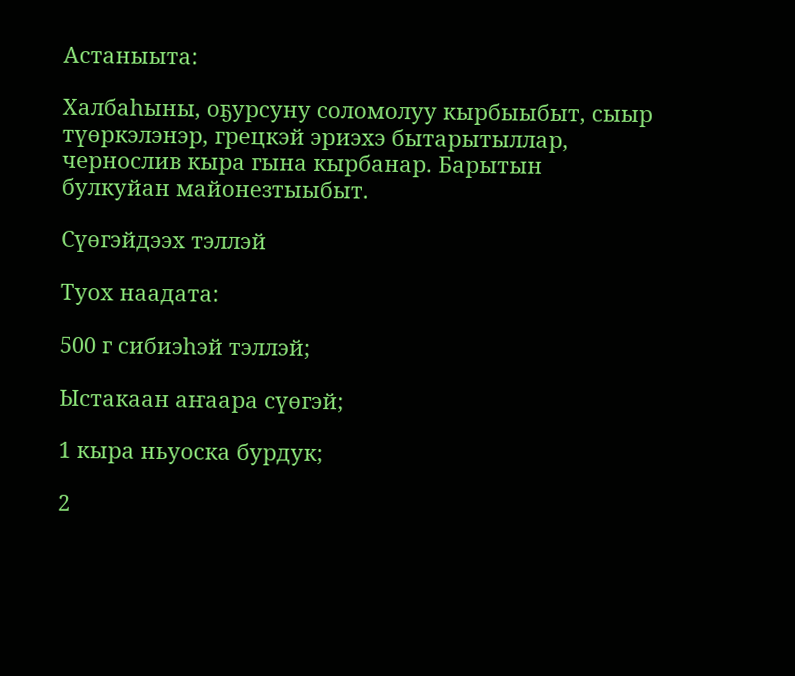Астаныыта:

Халбаһыны, оҕурсуну соломолуу кырбыыбыт, сыыр түөркэлэнэр, грецкэй эриэхэ бытарытыллар, чернослив кыра гына кырбанар. Барытын булкуйан майонезтыыбыт.

Сүөгэйдээх тэллэй

Туох наадата:

500 г сибиэһэй тэллэй;

Ыстакаан аҥаара сүөгэй;

1 кыра ньуоска бурдук;

2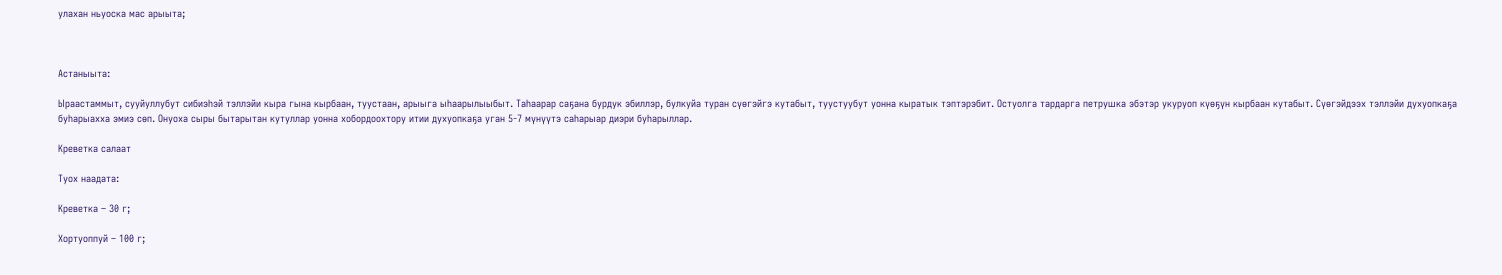улахан ньуоска мас арыыта;



Астаныыта:

Ыраастаммыт, сууйуллубут сибиэһэй тэллэйи кыра гына кырбаан, туустаан, арыыга ыһаарылыыбыт. Таһаарар саҕана бурдук эбиллэр, булкуйа туран сүөгэйгэ кутабыт, туустуубут уонна кыратык тэптэрэбит. Остуолга тардарга петрушка эбэтэр укуруоп күөҕүн кырбаан кутабыт. Сүөгэйдээх тэллэйи духуопкаҕа буһарыахха эмиэ сөп. Онуоха сыры бытарытан кутуллар уонна хобордоохтору итии духуопкаҕа уган 5-7 мүнүүтэ саһарыар диэри буһарыллар.

Креветка салаат

Туох наадата:

Креветка – 30 г;

Хортуоппуй – 100 г;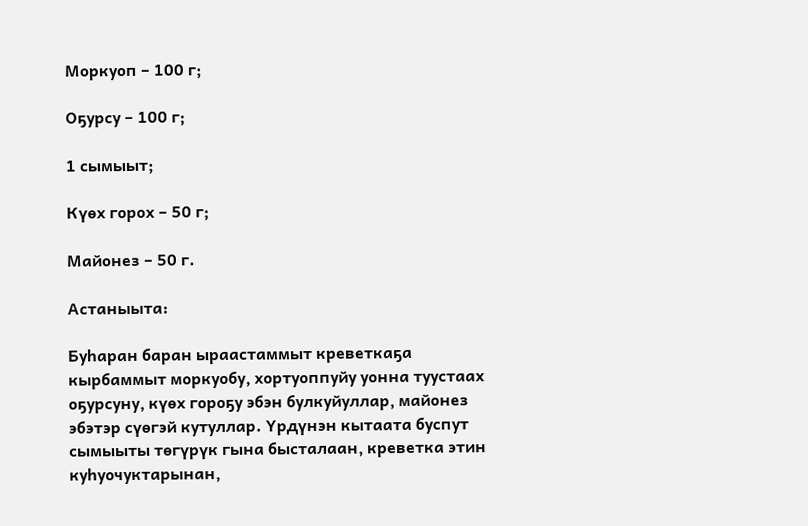Моркуоп – 100 г;

Оҕурсу – 100 г;

1 сымыыт;

Күөх горох – 50 г;

Майонез – 50 г.

Астаныыта:

Буһаран баран ыраастаммыт креветкаҕа кырбаммыт моркуобу, хортуоппуйу уонна туустаах оҕурсуну, күөх гороҕу эбэн булкуйуллар, майонез эбэтэр сүөгэй кутуллар. Үрдүнэн кытаата буспут сымыыты төгүрүк гына бысталаан, креветка этин куһуочуктарынан,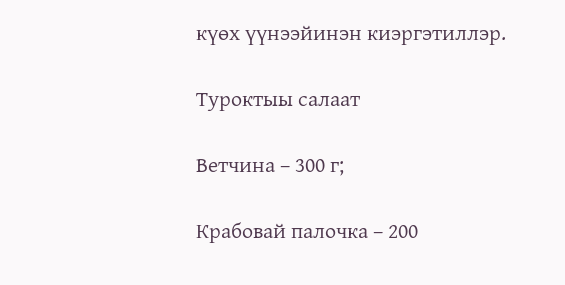күөх үүнээйинэн киэргэтиллэр.

Туроктыы салаат

Ветчина – 300 г;

Крабовай палочка – 200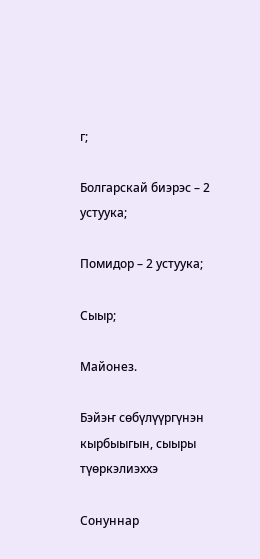г;

Болгарскай биэрэс – 2 устуука;

Помидор – 2 устуука;

Сыыр;

Майонез.

Бэйэҥ сөбүлүүргүнэн кырбыыгын, сыыры түөркэлиэххэ

Сонуннар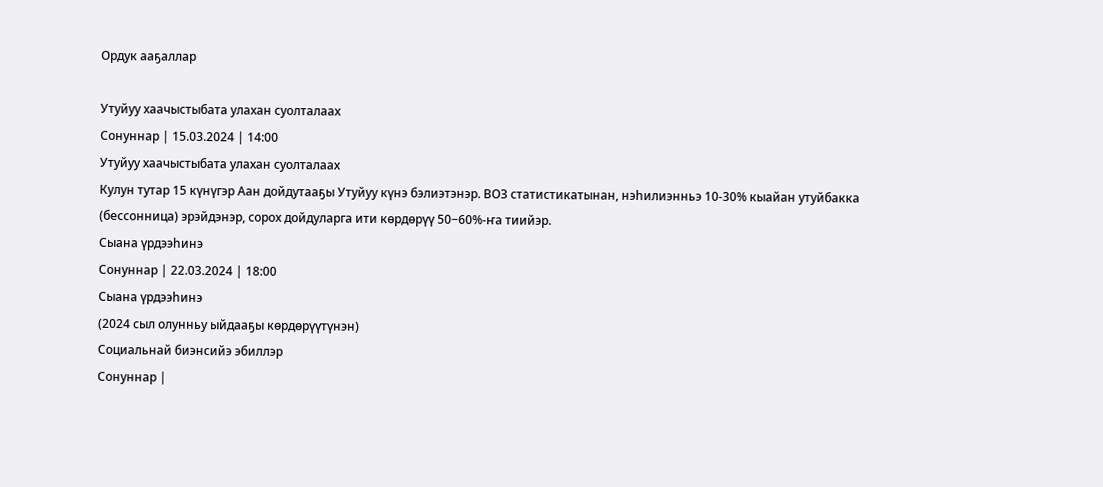Ордук ааҕаллар

Утуйуу хаачыстыбата улахан суолталаах
Сонуннар | 15.03.2024 | 14:00
Утуйуу хаачыстыбата улахан суолталаах
Кулун тутар 15 күнүгэр Аан дойдутааҕы Утуйуу күнэ бэлиэтэнэр. ВОЗ статистикатынан, нэһилиэнньэ 10-30% кыайан утуйбакка (бессонница) эрэйдэнэр, сорох дойдуларга ити көрдөрүү 50−60%-ҥа тиийэр.
Сыана үрдээһинэ
Сонуннар | 22.03.2024 | 18:00
Сыана үрдээһинэ
(2024 сыл олунньу ыйдааҕы көрдөрүүтүнэн)
Социальнай биэнсийэ эбиллэр
Сонуннар |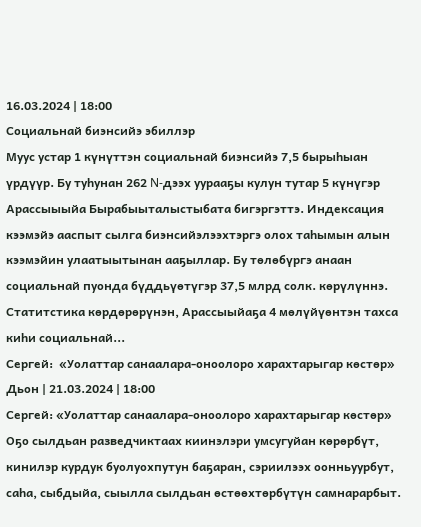16.03.2024 | 18:00
Социальнай биэнсийэ эбиллэр
Муус устар 1 күнүттэн социальнай биэнсийэ 7,5 бырыһыан үрдүүр. Бу туhунан 262 N-дээх уурааҕы кулун тутар 5 күнүгэр Арассыыыйа Бырабыыталыстыбата бигэргэттэ. Индексация кээмэйэ ааспыт сылга биэнсийэлээхтэргэ олох таһымын алын кээмэйин улаатыытынан ааҕыллар. Бу төлөбүргэ анаан социальнай пуонда бүддьүөтүгэр 37,5 млрд солк. көрүлүннэ. Статитстика көрдөрөрүнэн, Арассыыйаҕа 4 мөлүйүөнтэн тахса киһи социальнай...
Сергей:  «Уолаттар санаалара-оноолоро харахтарыгар көстөр»
Дьон | 21.03.2024 | 18:00
Сергей: «Уолаттар санаалара-оноолоро харахтарыгар көстөр»
Оҕо сылдьан разведчиктаах киинэлэри умсугуйан көрөрбүт, кинилэр курдук буолуохпутун баҕаран, сэриилээх оонньуурбут, саһа, сыбдыйа, сыылла сылдьан өстөөхтөрбүтүн самнарарбыт.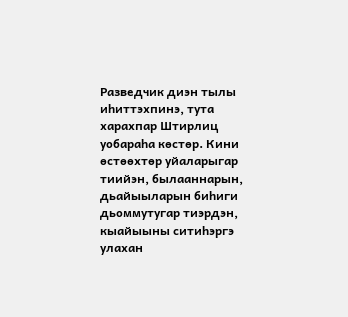Разведчик диэн тылы иһиттэхпинэ, тута харахпар Штирлиц уобараһа көстөр. Кини өстөөхтөр уйаларыгар тиийэн, былааннарын, дьайыыларын биһиги дьоммутугар тиэрдэн, кыайыыны ситиһэргэ улахан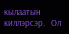кылаатын киллэрсэр.   Ол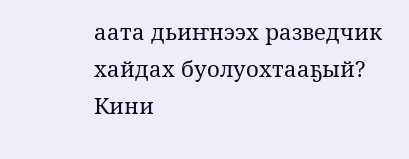аата дьиҥнээх разведчик хайдах буолуохтааҕый? Кини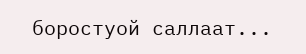боростуой саллаат...